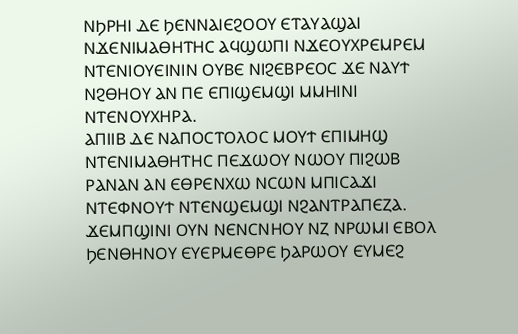ⲚϦⲢⲎⲒ ⲆⲈ ϦⲈⲚⲚⲀⲒⲈϨⲞⲞⲨ ⲈⲦⲀⲨⲀϢⲀⲒ ⲚϪⲈⲚⲒⲘⲀⲐⲎⲦⲎⲤ ⲀϤϢⲰⲠⲒ ⲚϪⲈⲞⲨⲬⲢⲈⲘⲢⲈⲘ ⲚⲦⲈⲚⲒⲞⲨⲈⲒⲚⲒⲚ ⲞⲨⲂⲈ ⲚⲒϨⲈⲂⲢⲈⲞⲤ ϪⲈ ⲚⲀⲨϮ ⲚϨⲐⲎⲞⲨ ⲀⲚ ⲠⲈ ⲈⲠⲒϢⲈⲘϢⲒ ⲘⲘⲎⲒⲚⲒ ⲚⲦⲈⲚⲞⲨⲬⲎⲢⲀ.
ⲀⲠⲒⲒⲂ ⲆⲈ ⲚⲀⲠⲞⲤⲦⲞⲖⲞⲤ ⲘⲞⲨϮ ⲈⲠⲒⲘⲎϢ ⲚⲦⲈⲚⲒⲘⲀⲐⲎⲦⲎⲤ ⲠⲈϪⲰⲞⲨ ⲚⲰⲞⲨ ⲠⲒϨⲰⲂ ⲢⲀⲚⲀⲚ ⲀⲚ ⲈⲐⲢⲈⲚⲬⲰ ⲚⲤⲰⲚ ⲘⲠⲒⲤⲀϪⲒ ⲚⲦⲈⲪⲚⲞⲨϮ ⲚⲦⲈⲚϢⲈⲘϢⲒ ⲚϨⲀⲚⲦⲢⲀⲠⲈⲌⲀ.
ϪⲈⲘⲠϢⲒⲚⲒ ⲞⲨⲚ ⲚⲈⲚⲤⲚⲎⲞⲨ ⲚⲌ ⲚⲢⲰⲘⲒ ⲈⲂⲞⲖ ϦⲈⲚⲐⲎⲚⲞⲨ ⲈⲨⲈⲢⲘⲈⲐⲢⲈ ϦⲀⲢⲰⲞⲨ ⲈⲨⲘⲈϨ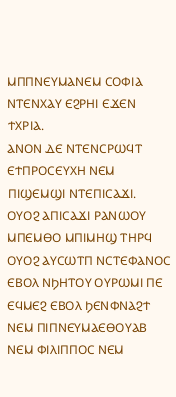ⲘⲠⲠⲚⲈⲨⲘⲀⲚⲈⲘ ⲤⲞⲪⲒⲀ ⲚⲦⲈⲚⲬⲀⲨ ⲈϨⲢⲎⲒ ⲈϪⲈⲚ ϮⲬⲢⲒⲀ.
ⲀⲚⲞⲚ ⲆⲈ ⲚⲦⲈⲚⲤⲢⲰϤⲦ ⲈϮⲠⲢⲞⲤⲈⲨⲬⲎ ⲚⲈⲘ ⲠⲒϢⲈⲘϢⲒ ⲚⲦⲈⲠⲒⲤⲀϪⲒ.
ⲞⲨⲞϨ ⲀⲠⲒⲤⲀϪⲒ ⲢⲀⲚⲰⲞⲨ ⲘⲠⲈⲘⲐⲞ ⲘⲠⲒⲘⲎϢ ⲦⲎⲢϤ ⲞⲨⲞϨ ⲀⲨⲤⲰⲦⲠ ⲚⲤⲦⲈⲪⲀⲚⲞⲤ ⲈⲂⲞⲖ ⲚϦⲎⲦⲞⲨ ⲞⲨⲢⲰⲘⲒ ⲠⲈ ⲈϤⲘⲈϨ ⲈⲂⲞⲖ ϦⲈⲚⲪⲚⲀϨϮ ⲚⲈⲘ ⲠⲒⲠⲚⲈⲨⲘⲀⲈⲐⲞⲨⲀⲂ ⲚⲈⲘ ⲪⲒⲖⲒⲠⲠⲞⲤ ⲚⲈⲘ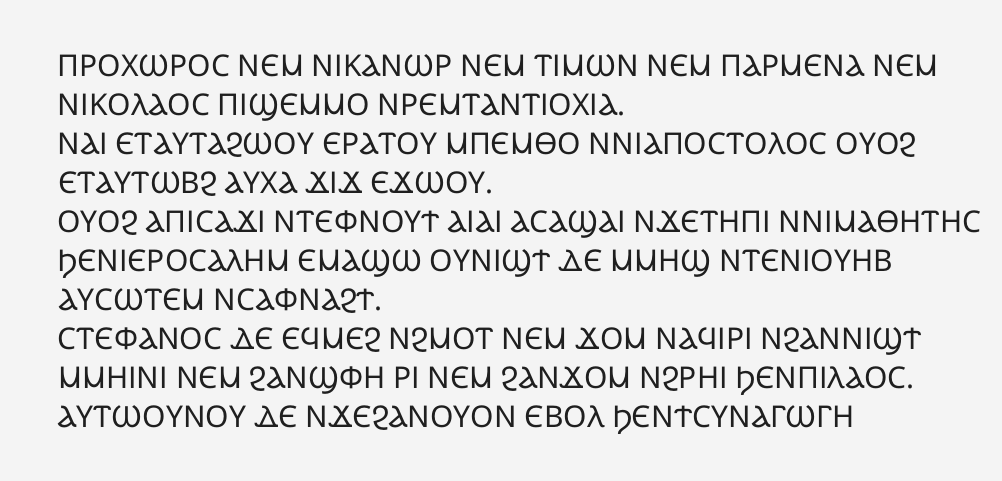ⲠⲢⲞⲬⲰⲢⲞⲤ ⲚⲈⲘ ⲚⲒⲔⲀⲚⲰⲢ ⲚⲈⲘ ⲦⲒⲘⲰⲚ ⲚⲈⲘ ⲠⲀⲢⲘⲈⲚⲀ ⲚⲈⲘ ⲚⲒⲔⲞⲖⲀⲞⲤ ⲠⲒϢⲈⲘⲘⲞ ⲚⲢⲈⲘⲦⲀⲚⲦⲒⲞⲬⲒⲀ.
ⲚⲀⲒ ⲈⲦⲀⲨⲦⲀϨⲰⲞⲨ ⲈⲢⲀⲦⲞⲨ ⲘⲠⲈⲘⲐⲞ ⲚⲚⲒⲀⲠⲞⲤⲦⲞⲖⲞⲤ ⲞⲨⲞϨ ⲈⲦⲀⲨⲦⲰⲂϨ ⲀⲨⲬⲀ ϪⲒϪ ⲈϪⲰⲞⲨ.
ⲞⲨⲞϨ ⲀⲠⲒⲤⲀϪⲒ ⲚⲦⲈⲪⲚⲞⲨϮ ⲀⲒⲀⲒ ⲀⲤⲀϢⲀⲒ ⲚϪⲈⲦⲎⲠⲒ ⲚⲚⲒⲘⲀⲐⲎⲦⲎⲤ ϦⲈⲚⲒⲈⲢⲞⲤⲀⲖⲎⲘ ⲈⲘⲀϢⲰ ⲞⲨⲚⲒϢϮ ⲆⲈ ⲘⲘⲎϢ ⲚⲦⲈⲚⲒⲞⲨⲎⲂ ⲀⲨⲤⲰⲦⲈⲘ ⲚⲤⲀⲪⲚⲀϨϮ.
ⲤⲦⲈⲪⲀⲚⲞⲤ ⲆⲈ ⲈϤⲘⲈϨ ⲚϨⲘⲞⲦ ⲚⲈⲘ ϪⲞⲘ ⲚⲀϤⲒⲢⲒ ⲚϨⲀⲚⲚⲒϢϮ ⲘⲘⲎⲒⲚⲒ ⲚⲈⲘ ϨⲀⲚϢⲪⲎ ⲢⲒ ⲚⲈⲘ ϨⲀⲚϪⲞⲘ ⲚϨⲢⲎⲒ ϦⲈⲚⲠⲒⲖⲀⲞⲤ.
ⲀⲨⲦⲰⲞⲨⲚⲞⲨ ⲆⲈ ⲚϪⲈϨⲀⲚⲞⲨⲞⲚ ⲈⲂⲞⲖ ϦⲈⲚϮⲤⲨⲚⲀⲄⲰⲄⲎ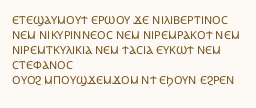ⲈⲦⲈϢⲀⲨⲘⲞⲨϮ ⲈⲢⲰⲞⲨ ϪⲈ ⲚⲒⲖⲒⲂⲈⲢⲦⲒⲚⲞⲤ ⲚⲈⲘ ⲚⲒⲔⲨⲢⲒⲚⲚⲈⲞⲤ ⲚⲈⲘ ⲚⲒⲢⲈⲘⲢⲀⲔⲞϮ ⲚⲈⲘ ⲚⲒⲢⲈⲘⲦⲔⲨⲖⲒⲔⲒⲀ ⲚⲈⲘ ϮⲀⲤⲒⲀ ⲈⲨⲔⲰϮ ⲚⲈⲘ ⲤⲦⲈⲪⲀⲚⲞⲤ
ⲞⲨⲞϨ ⲘⲠⲞⲨϢϪⲈⲘϪⲞⲘ ⲚϮ ⲈϦⲞⲨⲚ ⲈϨⲢⲈⲚ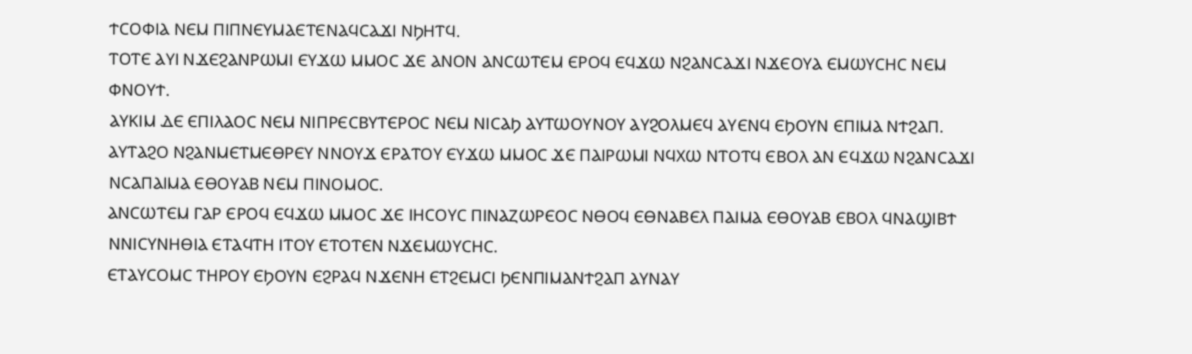ϮⲤⲞⲪⲒⲀ ⲚⲈⲘ ⲠⲒⲠⲚⲈⲨⲘⲀⲈⲦⲈⲚⲀϤⲤⲀϪⲒ ⲚϦⲎⲦϤ.
ⲦⲞⲦⲈ ⲀⲨⲒ ⲚϪⲈϨⲀⲚⲢⲰⲘⲒ ⲈⲨϪⲰ ⲘⲘⲞⲤ ϪⲈ ⲀⲚⲞⲚ ⲀⲚⲤⲰⲦⲈⲘ ⲈⲢⲞϤ ⲈϤϪⲰ ⲚϨⲀⲚⲤⲀϪⲒ ⲚϪⲈⲞⲨⲀ ⲈⲘⲰⲨⲤⲎⲤ ⲚⲈⲘ ⲪⲚⲞⲨϮ.
ⲀⲨⲔⲒⲘ ⲆⲈ ⲈⲠⲒⲖⲀⲞⲤ ⲚⲈⲘ ⲚⲒⲠⲢⲈⲤⲂⲨⲦⲈⲢⲞⲤ ⲚⲈⲘ ⲚⲒⲤⲀϦ ⲀⲨⲦⲰⲞⲨⲚⲞⲨ ⲀⲨϨⲞⲖⲘⲈϤ ⲀⲨⲈⲚϤ ⲈϦⲞⲨⲚ ⲈⲠⲒⲘⲀ ⲚϮϨⲀⲠ.
ⲀⲨⲦⲀϨⲞ ⲚϨⲀⲚⲘⲈⲦⲘⲈⲐⲢⲈⲨ ⲚⲚⲞⲨϪ ⲈⲢⲀⲦⲞⲨ ⲈⲨϪⲰ ⲘⲘⲞⲤ ϪⲈ ⲠⲀⲒⲢⲰⲘⲒ ⲚϤⲬⲰ ⲚⲦⲞⲦϤ ⲈⲂⲞⲖ ⲀⲚ ⲈϤϪⲰ ⲚϨⲀⲚⲤⲀϪⲒ ⲚⲤⲀⲠⲀⲒⲘⲀ ⲈⲐⲞⲨⲀⲂ ⲚⲈⲘ ⲠⲒⲚⲞⲘⲞⲤ.
ⲀⲚⲤⲰⲦⲈⲘ ⲄⲀⲢ ⲈⲢⲞϤ ⲈϤϪⲰ ⲘⲘⲞⲤ ϪⲈ ⲒⲎⲤⲞⲨⲤ ⲠⲒⲚⲀⲌⲰⲢⲈⲞⲤ ⲚⲐⲞϤ ⲈⲐⲚⲀⲂⲈⲖ ⲠⲀⲒⲘⲀ ⲈⲐⲞⲨⲀⲂ ⲈⲂⲞⲖ ϤⲚⲀϢⲒⲂϮ ⲚⲚⲒⲤⲨⲚⲎⲐⲒⲀ ⲈⲦⲀϤⲦⲎ ⲒⲦⲞⲨ ⲈⲦⲞⲦⲈⲚ ⲚϪⲈⲘⲰⲨⲤⲎⲤ.
ⲈⲦⲀⲨⲤⲞⲘⲤ ⲦⲎⲢⲞⲨ ⲈϦⲞⲨⲚ ⲈϨⲢⲀϤ ⲚϪⲈⲚⲎ ⲈⲦϨⲈⲘⲤⲒ ϦⲈⲚⲠⲒⲘⲀⲚϮϨⲀⲠ ⲀⲨⲚⲀⲨ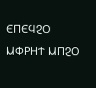ⲈⲠⲈϤϨⲞ ⲘⲪⲢⲎϮ ⲘⲠϨⲞ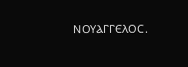ⲚⲞⲨⲀⲄⲄⲈⲖⲞⲤ.